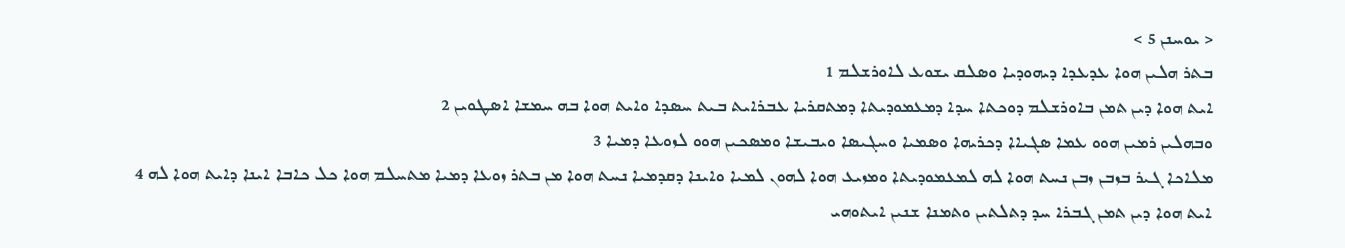< ܝܘܚܢܢ 5 >
ܒܬܪ ܗܠܝܢ ܗܘܐ ܥܕܥܕܐ ܕܝܗܘܕܝܐ ܘܤܠܩ ܝܫܘܥ ܠܐܘܪܫܠܡ 1
ܐܝܬ ܗܘܐ ܕܝܢ ܬܡܢ ܒܐܘܪܫܠܡ ܕܘܟܬܐ ܚܕܐ ܕܡܥܡܘܕܝܬܐ ܕܡܬܩܪܝܐ ܥܒܪܐܝܬ ܒܝܬ ܚܤܕܐ ܘܐܝܬ ܗܘܐ ܒܗ ܚܡܫܐ ܐܤܛܘܝܢ 2
ܘܒܗܠܝܢ ܪܡܝܢ ܗܘܘ ܥܡܐ ܤܓܝܐܐ ܕܟܪܝܗܐ ܘܤܡܝܐ ܘܚܓܝܤܐ ܘܝܒܝܫܐ ܘܡܤܟܝܢ ܗܘܘ ܠܙܘܥܐ ܕܡܝܐ 3
ܡܠܐܟܐ ܓܝܪ ܒܙܒܢ ܙܒܢ ܢܚܬ ܗܘܐ ܠܗ ܠܡܥܡܘܕܝܬܐ ܘܡܙܝܥ ܗܘܐ ܠܗܘܢ ܠܡܝܐ ܘܐܝܢܐ ܕܩܕܡܝܐ ܢܚܬ ܗܘܐ ܡܢ ܒܬܪ ܙܘܥܐ ܕܡܝܐ ܡܬܚܠܡ ܗܘܐ ܟܠ ܟܐܒܐ ܐܝܢܐ ܕܐܝܬ ܗܘܐ ܠܗ 4
ܐܝܬ ܗܘܐ ܕܝܢ ܬܡܢ ܓܒܪܐ ܚܕ ܕܬܠܬܝܢ ܘܬܡܢܐ ܫܢܝܢ ܐܝܬܘܗܝ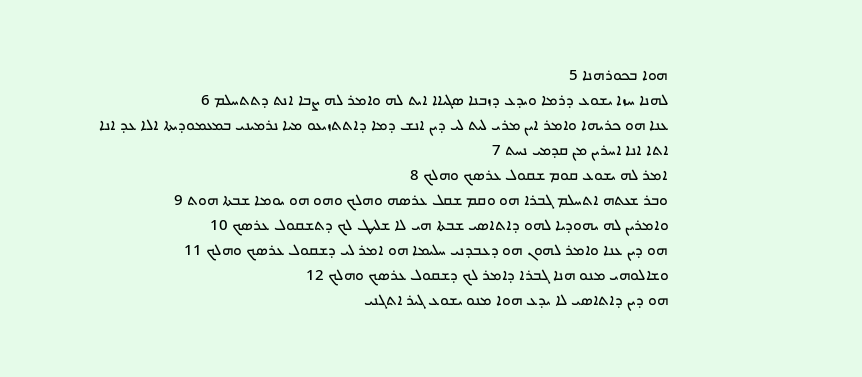ܗܘܐ ܒܟܘܪܗܢܐ 5
ܠܗܢܐ ܚܙܐ ܝܫܘܥ ܕܪܡܐ ܘܝܕܥ ܕܙܒܢܐ ܤܓܝܐܐ ܐܝܬ ܠܗ ܘܐܡܪ ܠܗ ܨܒܐ ܐܢܬ ܕܬܬܚܠܡ 6
ܥܢܐ ܗܘ ܟܪܝܗܐ ܘܐܡܪ ܐܝܢ ܡܪܝ ܠܝܬ ܠܝ ܕܝܢ ܐܢܫ ܕܡܐ ܕܐܬܬܙܝܥܘ ܡܝܐ ܢܪܡܝܢܝ ܒܡܥܡܘܕܝܬܐ ܐܠܐ ܥܕ ܐܢܐ ܐܬܐ ܐܢܐ ܐܚܪܝܢ ܡܢ ܩܕܡܝ ܢܚܬ 7
ܐܡܪ ܠܗ ܝܫܘܥ ܩܘܡ ܫܩܘܠ ܥܪܤܟ ܘܗܠܟ 8
ܘܒܪ ܫܥܬܗ ܐܬܚܠܡ ܓܒܪܐ ܗܘ ܘܩܡ ܫܩܠ ܥܪܤܗ ܘܗܠܟ ܘܗܘ ܗܘ ܝܘܡܐ ܫܒܬܐ ܗܘܬ 9
ܘܐܡܪܝܢ ܠܗ ܝܗܘܕܝܐ ܠܗܘ ܕܐܬܐܤܝ ܫܒܬܐ ܗܝ ܠܐ ܫܠܝܛ ܠܟ ܕܬܫܩܘܠ ܥܪܤܟ 10
ܗܘ ܕܝܢ ܥܢܐ ܘܐܡܪ ܠܗܘܢ ܗܘ ܕܥܒܕܢܝ ܚܠܝܡܐ ܗܘ ܐܡܪ ܠܝ ܕܫܩܘܠ ܥܪܤܟ ܘܗܠܟ 11
ܘܫܐܠܘܗܝ ܡܢܘ ܗܢܐ ܓܒܪܐ ܕܐܡܪ ܠܟ ܕܫܩܘܠ ܥܪܤܟ ܘܗܠܟ 12
ܗܘ ܕܝܢ ܕܐܬܐܤܝ ܠܐ ܝܕܥ ܗܘܐ ܡܢܘ ܝܫܘܥ ܓܝܪ ܐܬܓܢܝ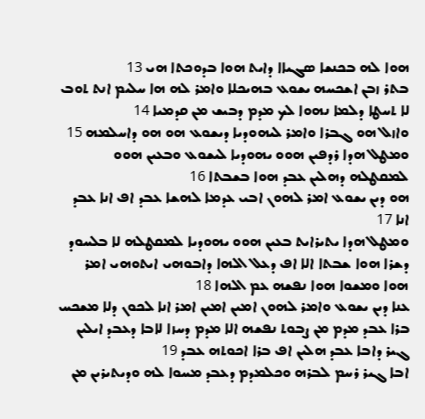ܗܘܐ ܠܗ ܒܟܢܫܐ ܤܓܝܐܐ ܕܐܝܬ ܗܘܐ ܒܕܘܟܬܐ ܗܝ 13
ܒܬܪ ܙܒܢ ܐܫܟܚܗ ܝܫܘܥ ܒܗܝܟܠܐ ܘܐܡܪ ܠܗ ܗܐ ܚܠܝܡ ܐܢܬ ܬܘܒ ܠܐ ܬܚܛܐ ܕܠܡܐ ܢܗܘܐ ܠܟ ܡܕܡ ܕܒܝܫ ܡܢ ܩܕܡܝܐ 14
ܘܐܙܠ ܗܘ ܓܒܪܐ ܘܐܡܪ ܠܝܗܘܕܝܐ ܕܝܫܘܥ ܗܘ ܗܘ ܕܐܚܠܡܗ 15
ܘܡܛܠ ܗܕܐ ܪܕܦܝܢ ܗܘܘ ܝܗܘܕܝܐ ܠܝܫܘܥ ܘܒܥܝܢ ܗܘܘ ܠܡܩܛܠܗ ܕܗܠܝܢ ܥܒܕ ܗܘܐ ܒܫܒܬܐ 16
ܗܘ ܕܝܢ ܝܫܘܥ ܐܡܪ ܠܗܘܢ ܐܒܝ ܥܕܡܐ ܠܗܫܐ ܥܒܕ ܐܦ ܐܢܐ ܥܒܕ ܐܢܐ 17
ܘܡܛܠ ܗܕܐ ܝܬܝܪܐܝܬ ܒܥܝܢ ܗܘܘ ܝܗܘܕܝܐ ܠܡܩܛܠܗ ܠܐ ܒܠܚܘܕ ܕܫܪܐ ܗܘܐ ܫܒܬܐ ܐܠܐ ܐܦ ܕܥܠ ܐܠܗܐ ܕܐܒܘܗܝ ܐܝܬܘܗܝ ܐܡܪ ܗܘܐ ܘܡܫܘܐ ܗܘܐ ܢܦܫܗ ܥܡ ܐܠܗܐ 18
ܥܢܐ ܕܝܢ ܝܫܘܥ ܘܐܡܪ ܠܗܘܢ ܐܡܝܢ ܐܡܝܢ ܐܡܪ ܐܢܐ ܠܟܘܢ ܕܠܐ ܡܫܟܚ ܒܪܐ ܥܒܕ ܡܕܡ ܡܢ ܨܒܘܬ ܢܦܫܗ ܐܠܐ ܡܕܡ ܕܚܙܐ ܠܐܒܐ ܕܥܒܕ ܐܝܠܝܢ ܓܝܪ ܕܐܒܐ ܥܒܕ ܗܠܝܢ ܐܦ ܒܪܐ ܐܟܘܬܗ ܥܒܕ 19
ܐܒܐ ܓܝܪ ܪܚܡ ܠܒܪܗ ܘܟܠܡܕܡ ܕܥܒܕ ܡܚܘܐ ܠܗ ܘܕܝܬܝܪܝܢ ܡܢ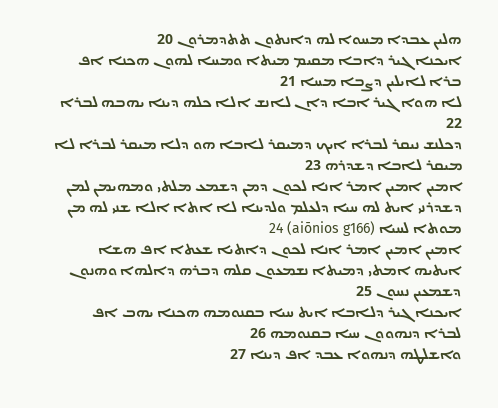ܗܠܝܢ ܥܒܕܐ ܡܚܘܐ ܠܗ ܕܐܢܬܘܢ ܬܬܕܡܪܘܢ 20
ܐܝܟܢܐ ܓܝܪ ܕܐܒܐ ܡܩܝܡ ܡܝܬܐ ܘܡܚܐ ܠܗܘܢ ܗܟܢܐ ܐܦ ܒܪܐ ܠܐܝܠܝܢ ܕܨܒܐ ܡܚܐ 21
ܠܐ ܗܘܐ ܓܝܪ ܐܒܐ ܕܐܢ ܠܐܢܫ ܐܠܐ ܟܠܗ ܕܝܢܐ ܝܗܒܗ ܠܒܪܐ 22
ܕܟܠܢܫ ܢܝܩܪ ܠܒܪܐ ܐܝܟ ܕܡܝܩܪ ܠܐܒܐ ܗܘ ܕܠܐ ܡܝܩܪ ܠܒܪܐ ܠܐ ܡܝܩܪ ܠܐܒܐ ܕܫܕܪܗ 23
ܐܡܝܢ ܐܡܝܢ ܐܡܪ ܐܢܐ ܠܟܘܢ ܕܡܢ ܕܫܡܥ ܡܠܬܝ ܘܡܗܝܡܢ ܠܡܢ ܕܫܕܪܢܝ ܐܝܬ ܠܗ ܚܝܐ ܕܠܥܠܡ ܘܠܕܝܢܐ ܠܐ ܐܬܐ ܐܠܐ ܫܢܝ ܠܗ ܡܢ ܡܘܬܐ ܠܚܝܐ (aiōnios g166) 24
ܐܡܝܢ ܐܡܝܢ ܐܡܪ ܐܢܐ ܠܟܘܢ ܕܐܬܝܐ ܫܥܬܐ ܐܦ ܗܫܐ ܐܝܬܝܗ ܐܡܬܝ ܕܡܝܬܐ ܢܫܡܥܘܢ ܩܠܗ ܕܒܪܗ ܕܐܠܗܐ ܘܗܢܘܢ ܕܫܡܥܝܢ ܢܚܘܢ 25
ܐܝܟܢܐ ܓܝܪ ܕܠܐܒܐ ܐܝܬ ܚܝܐ ܒܩܢܘܡܗ ܗܟܢܐ ܝܗܒ ܐܦ ܠܒܪܐ ܕܢܗܘܘܢ ܚܝܐ ܒܩܢܘܡܗ 26
ܘܐܫܠܛܗ ܕܢܗܘܐ ܥܒܕ ܐܦ ܕܝܢܐ 27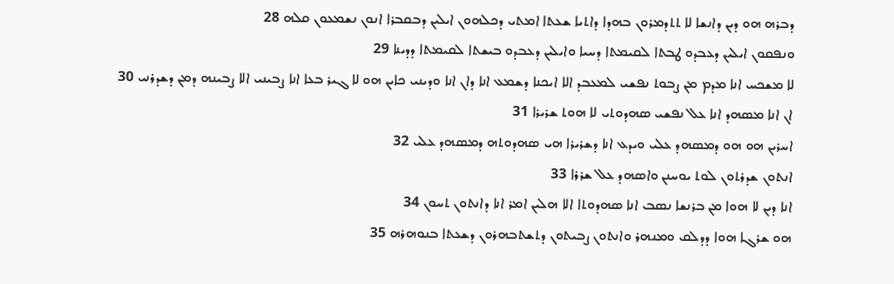ܕܒܪܗ ܗܘ ܕܝܢ ܕܐܢܫܐ ܠܐ ܬܬܕܡܪܘܢ ܒܗܕܐ ܕܐܬܝܐ ܫܥܬܐ ܐܡܬܝ ܕܟܠܗܘܢ ܐܝܠܝܢ ܕܒܩܒܪܐ ܐܢܘܢ ܢܫܡܥܘܢ ܩܠܗ 28
ܘܢܦܩܘܢ ܐܝܠܝܢ ܕܥܒܕܘ ܛܒܬܐ ܠܩܝܡܬܐ ܕܚܝܐ ܘܐܝܠܝܢ ܕܥܒܕܘ ܒܝܫܬܐ ܠܩܝܡܬܐ ܕܕܝܢܐ 29
ܠܐ ܡܫܟܚ ܐܢܐ ܡܕܡ ܡܢ ܨܒܘܬ ܢܦܫܝ ܠܡܥܒܕ ܐܠܐ ܐܝܟܢܐ ܕܫܡܥ ܐܢܐ ܕܐܢ ܐܢܐ ܘܕܝܢܝ ܟܐܝܢ ܗܘ ܠܐ ܓܝܪ ܒܥܐ ܐܢܐ ܨܒܝܢܝ ܐܠܐ ܨܒܝܢܗ ܕܡܢ ܕܫܕܪܢܝ 30
ܐܢ ܐܢܐ ܡܤܗܕ ܐܢܐ ܥܠ ܢܦܫܝ ܤܗܕܘܬܝ ܠܐ ܗܘܬ ܫܪܝܪܐ 31
ܐܚܪܝܢ ܗܘ ܗܘ ܕܡܤܗܕ ܥܠܝ ܘܝܕܥ ܐܢܐ ܕܫܪܝܪܐ ܗܝ ܤܗܕܘܬܗ ܕܡܤܗܕ ܥܠܝ 32
ܐܢܬܘܢ ܫܕܪܬܘܢ ܠܘܬ ܝܘܚܢܢ ܘܐܤܗܕ ܥܠ ܫܪܪܐ 33
ܐܢܐ ܕܝܢ ܠܐ ܗܘܐ ܡܢ ܒܪܢܫܐ ܢܤܒ ܐܢܐ ܤܗܕܘܬܐ ܐܠܐ ܗܠܝܢ ܐܡܪ ܐܢܐ ܕܐܢܬܘܢ ܬܚܘܢ 34
ܗܘ ܫܪܓܐ ܗܘܐ ܕܕܠܩ ܘܡܢܗܪ ܘܐܢܬܘܢ ܨܒܝܬܘܢ ܕܬܫܬܒܗܪܘܢ ܕܫܥܬܐ ܒܢܘܗܪܗ 35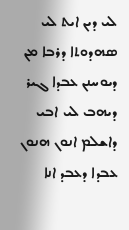ܠܝ ܕܝܢ ܐܝܬ ܠܝ ܤܗܕܘܬܐ ܕܪܒܐ ܡܢ ܕܝܘܚܢܢ ܥܒܕܐ ܓܝܪ ܕܝܗܒ ܠܝ ܐܒܝ ܕܐܫܠܡ ܐܢܘܢ ܗܢܘܢ ܥܒܕܐ ܕܥܒܕ ܐܢܐ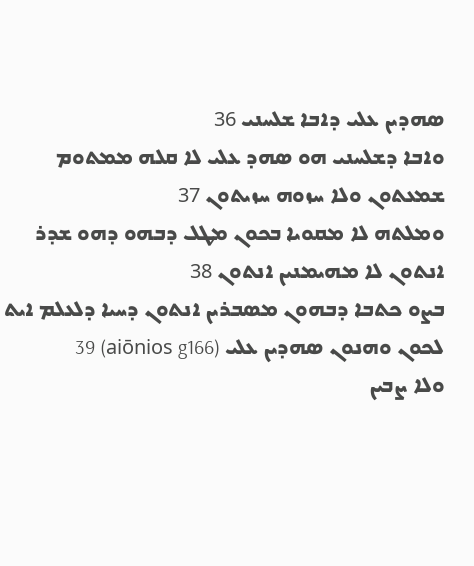ܤܗܕܝܢ ܥܠܝ ܕܐܒܐ ܫܠܚܢܝ 36
ܘܐܒܐ ܕܫܠܚܢܝ ܗܘ ܤܗܕ ܥܠܝ ܠܐ ܩܠܗ ܡܡܬܘܡ ܫܡܥܬܘܢ ܘܠܐ ܚܙܘܗ ܚܙܝܬܘܢ 37
ܘܡܠܬܗ ܠܐ ܡܩܘܝܐ ܒܟܘܢ ܡܛܠ ܕܒܗܘ ܕܗܘ ܫܕܪ ܐܢܬܘܢ ܠܐ ܡܗܝܡܢܝܢ ܐܢܬܘܢ 38
ܒܨܘ ܟܬܒܐ ܕܒܗܘܢ ܡܤܒܪܝܢ ܐܢܬܘܢ ܕܚܝܐ ܕܠܥܠܡ ܐܝܬ ܠܟܘܢ ܘܗܢܘܢ ܤܗܕܝܢ ܥܠܝ (aiōnios g166) 39
ܘܠܐ ܨܒܝܢ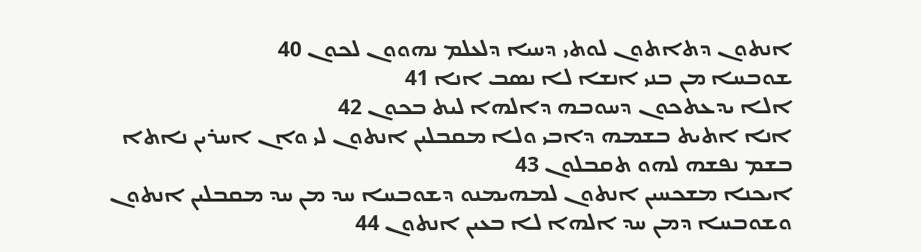ܐܢܬܘܢ ܕܬܐܬܘܢ ܠܘܬܝ ܕܚܝܐ ܕܠܥܠܡ ܢܗܘܘܢ ܠܟܘܢ 40
ܫܘܒܚܐ ܡܢ ܒܢܝ ܐܢܫܐ ܠܐ ܢܤܒ ܐܢܐ 41
ܐܠܐ ܝܕܥܬܟܘܢ ܕܚܘܒܗ ܕܐܠܗܐ ܠܝܬ ܒܟܘܢ 42
ܐܢܐ ܐܬܝܬ ܒܫܡܗ ܕܐܒܝ ܘܠܐ ܡܩܒܠܝܢ ܐܢܬܘܢ ܠܝ ܘܐܢ ܐܚܪܝܢ ܢܐܬܐ ܒܫܡ ܢܦܫܗ ܠܗܘ ܬܩܒܠܘܢ 43
ܐܝܟܢܐ ܡܫܟܚܝܢ ܐܢܬܘܢ ܠܡܗܝܡܢܘ ܕܫܘܒܚܐ ܚܕ ܡܢ ܚܕ ܡܩܒܠܝܢ ܐܢܬܘܢ ܘܫܘܒܚܐ ܕܡܢ ܚܕ ܐܠܗܐ ܠܐ ܒܥܝܢ ܐܢܬܘܢ 44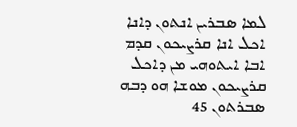ܠܡܐ ܤܒܪܝܢ ܐܢܬܘܢ ܕܐܢܐ ܐܟܠ ܐܢܐ ܩܪܨܝܟܘܢ ܩܕܡ ܐܒܐ ܐܝܬܘܗܝ ܡܢ ܕܐܟܠ ܩܪܨܝܟܘܢ ܡܘܫܐ ܗܘ ܕܒܗ ܤܒܪܬܘܢ 45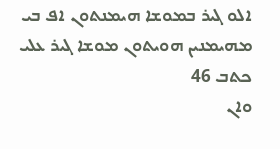ܐܠܘ ܓܝܪ ܒܡܘܫܐ ܗܝܡܢܬܘܢ ܐܦ ܒܝ ܡܗܝܡܢܝܢ ܗܘܝܬܘܢ ܡܘܫܐ ܓܝܪ ܥܠܝ ܟܬܒ 46
ܘܐܢ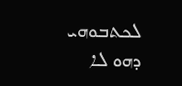ܠܟܬܒܘܗܝ ܕܗܘ ܠܐ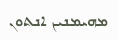ܡܗܝܡܢܝܢ ܐܢܬܘܢ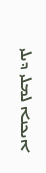ܐܝܟܢܐ ܠܡܠܝ ܕܝܠܝ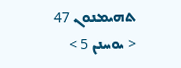ܬܗܝܡܢܘܢ 47
< ܝܘܚܢܢ 5 >